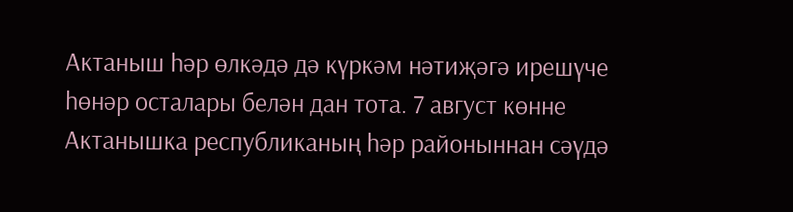Актаныш һәр өлкәдә дә күркәм нәтиҗәгә ирешүче һөнәр осталары белән дан тота. 7 август көнне Актанышка республиканың һәр районыннан сәүдә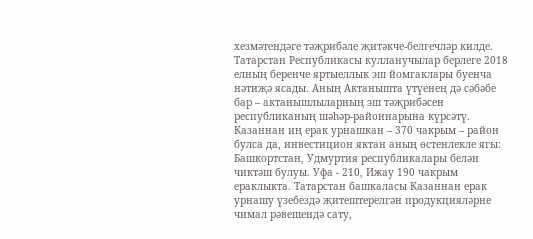хезмәтендәге тәҗрибәле җитәкче-белгечләр килде. Татарстан Республикасы кулланучылар берлеге 2018 елның беренче яртыеллык эш йомгаклары буенча нәтиҗә ясады. Аның Актанышта үтүенең дә сәбәбе бар – актанышлыларның эш тәҗрибәсен республиканың шәһәр-районнарына күрсәтү.
Казаннан иң ерак урнашкан – 370 чакрым – район булса да, инвестицион яктан аның өстенлекле ягы: Башкортстан, Удмуртия республикалары белән чиктәш булуы. Уфа - 210, Ижау 190 чакрым ераклыкта. Татарстан башкаласы Казаннан ерак урнашу үзебездә җитештерелгән продукцияләрне чимал рәвешендә сату,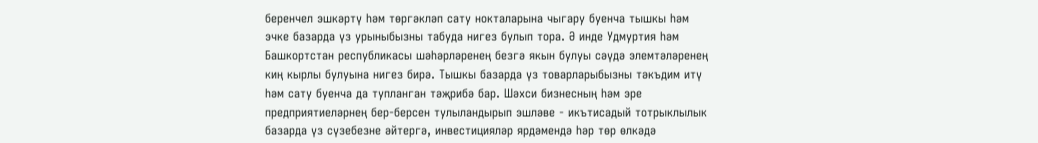беренчел эшкәртү һәм төргәкләп сату нокталарына чыгару буенча тышкы һәм эчке базарда үз урыныбызны табуда нигез булып тора. Ә инде Удмуртия һәм Башкортстан республикасы шәһәрләренең безгә якын булуы сәүдә элемтәләренең киң кырлы булуына нигез бирә. Тышкы базарда үз товарларыбызны тәкъдим итү һәм сату буенча да тупланган тәҗрибә бар. Шәхси бизнесның һәм эре предприятиеләрнең бер-берсен тулыландырып эшләве - икътисадый тотрыклылык базарда үз сүзебезне әйтергә, инвестицияләр ярдәмендә һәр төр өлкәдә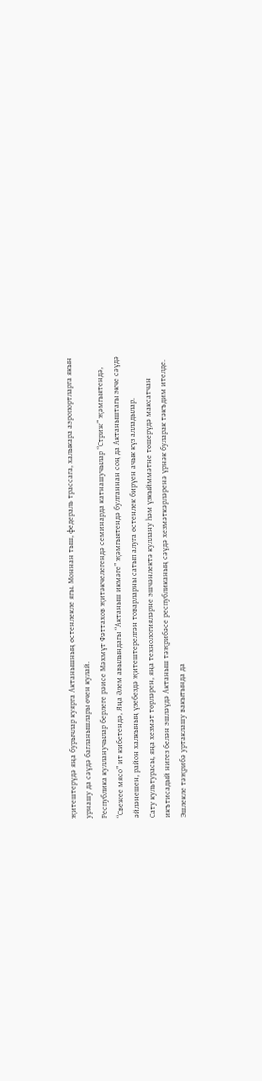җитештерүдә яңа бурычлар куярга Актанышның өстенлекле ягы. Моннан тыш, федераль трассага, халыкара аэропортларга якын урнашу да сәүдә багланышлары өчен кулай.
Республика кулланучылар берлеге рәисе Мәхмүт Фәттахов җитәкчелегендә семинарда катнашучылар “Стриж” җәмгыятендә, “Свежее мясо” ит кибетендә, Яңа Әлем авылындагы “Актаныш икмәге” җәмгыятендә булганнан соң да Актаныштагы экче сәүдә әйләнешен, район халкының үзебездә җитештерелгән товарларны сатып алуга өстенлек бирүен ачык күз алладылар.
Сату культурасы, яңа хезмәт төрләрен, яңа технологияләрне эшчәнлектә куллану һәм үзкыйммәтне төшерүдә максатчан икътисадый нигез белән эшләүдә Актаныш тәҗрибәсе республиканың сәүдә хезмәткәрләренә үрнәк буларак тәкъдим ителде.
Эшлекле тәҗрибә уртаклашу вакытында да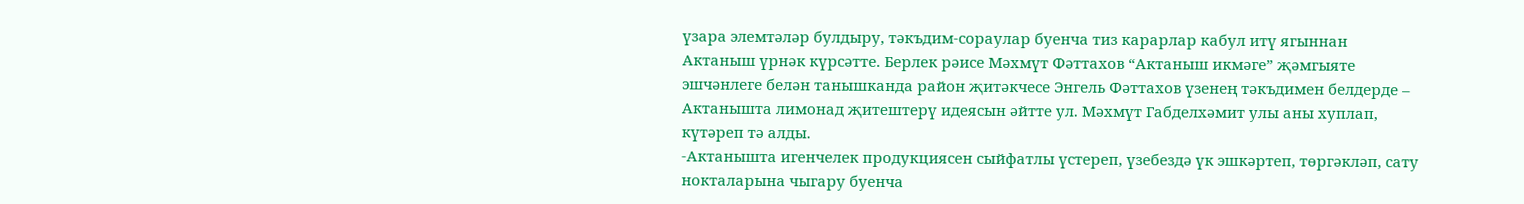үзара элемтәләр булдыру, тәкъдим-сораулар буенча тиз карарлар кабул итү ягыннан Актаныш үрнәк күрсәтте. Берлек рәисе Мәхмүт Фәттахов “Актаныш икмәге” җәмгыяте эшчәнлеге белән танышканда район җитәкчесе Энгель Фәттахов үзенең тәкъдимен белдерде – Актанышта лимонад җитештерү идеясын әйтте ул. Мәхмүт Габделхәмит улы аны хуплап, күтәреп тә алды.
-Актанышта игенчелек продукциясен сыйфатлы үстереп, үзебездә үк эшкәртеп, төргәкләп, сату нокталарына чыгару буенча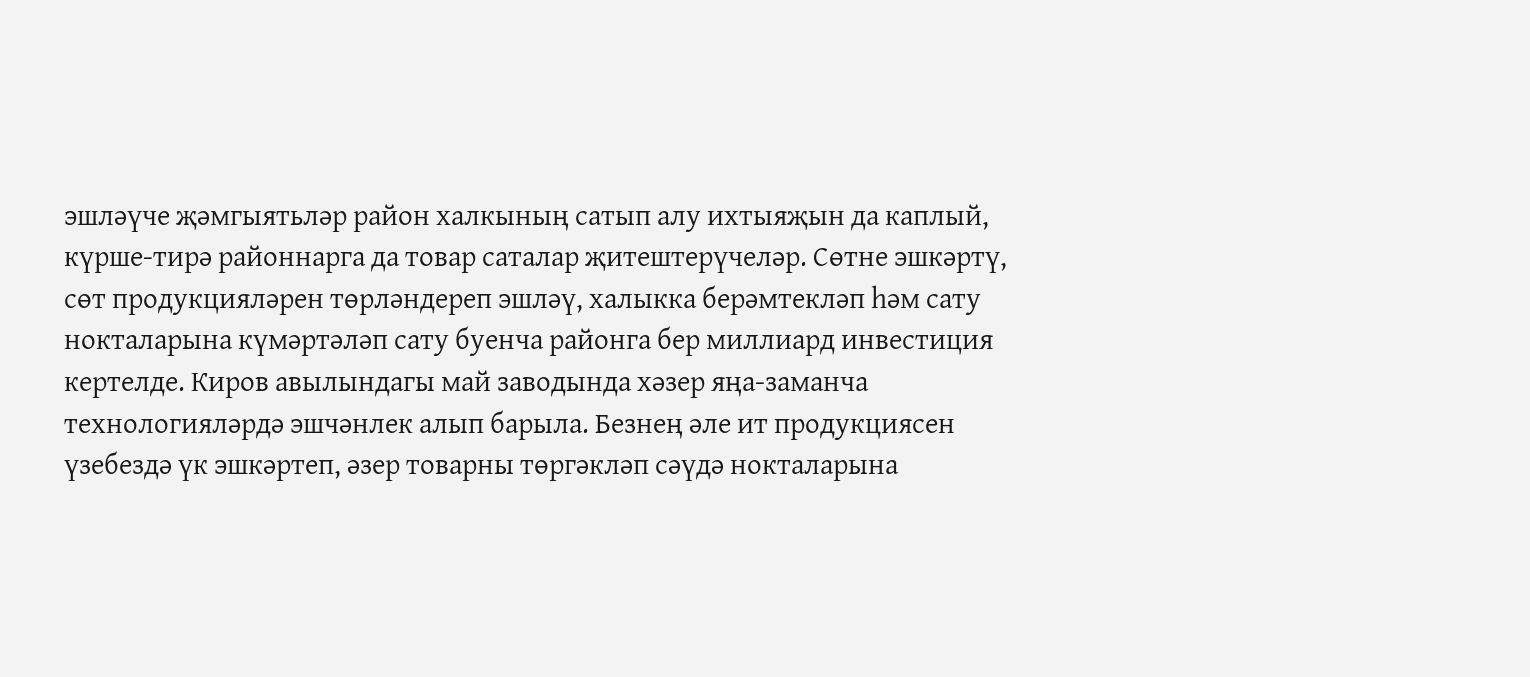эшләүче җәмгыятьләр район халкының сатып алу ихтыяҗын да каплый, күрше-тирә районнарга да товар саталар җитештерүчеләр. Сөтне эшкәртү, сөт продукцияләрен төрләндереп эшләү, халыкка берәмтекләп һәм сату нокталарына күмәртәләп сату буенча районга бер миллиард инвестиция кертелде. Киров авылындагы май заводында хәзер яңа-заманча технологияләрдә эшчәнлек алып барыла. Безнең әле ит продукциясен үзебездә үк эшкәртеп, әзер товарны төргәкләп сәүдә нокталарына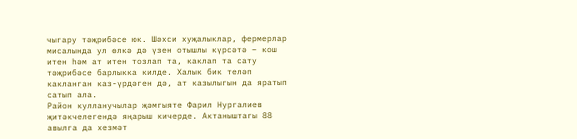чыгару тәҗрибәсе юк. Шәхси хуҗалыклар, фермерлар мисалында ул өлкә дә үзен отышлы күрсәтә – кош итен һәм ат итен тозлап та, каклап та сату тәҗрибәсе барлыкка килде. Халык бик теләп какланган каз-үрдәген дә, ат казылыгын да яратып сатып ала.
Район кулланучылар җәмгыяте Фарил Нургалиев җитәкчелегендә яңарыш кичерде. Актаныштагы 88 авылга да хезмәт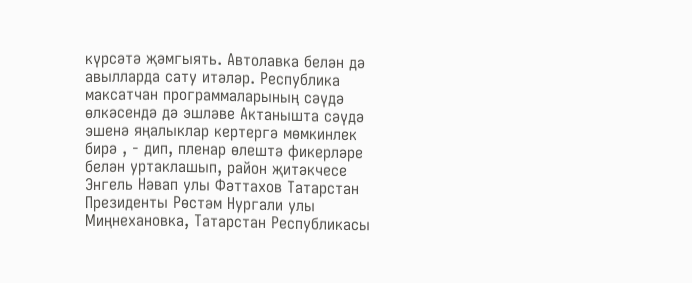күрсәтә җәмгыять. Автолавка белән дә авылларда сату итәләр. Республика максатчан программаларының сәүдә өлкәсендә дә эшләве Актанышта сәүдә эшенә яңалыклар кертергә мөмкинлек бирә , - дип, пленар өлештә фикерләре белән уртаклашып, район җитәкчесе Энгель Нәвап улы Фәттахов Татарстан Президенты Рөстәм Нургали улы Миңнехановка, Татарстан Республикасы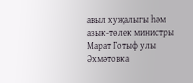авыл хуҗалыгы һәм азык-төлек министры Марат Готыф улы Әхмәтовка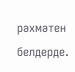рәхмәтен белдерде.